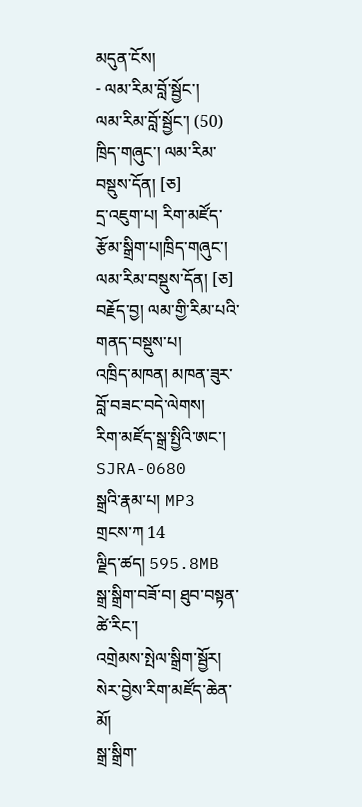མདུན་ངོས།
- ལམ་རིམ་བློ་སྦྱོང་།
ལམ་རིམ་བློ་སྦྱོང་། (50)
ཁྲིད་གཞུང་། ལམ་རིམ་བསྡུས་དོན། [ཅ]
དྲ་འཇུག་པ། རིག་མཛོད་རྩོམ་སྒྲིག་པ།ཁྲིད་གཞུང་། ལམ་རིམ་བསྡུས་དོན། [ཅ]
བརྗོད་བྱ། ལམ་གྱི་རིམ་པའི་གནད་བསྡུས་པ།
འཁྲིད་མཁན། མཁན་ཟུར་བློ་བཟང་བདེ་ལེགས།
རིག་མཛོད་སྒྲ་སྤྱིའི་ཨང་། SJRA-0680
སྒྲའི་རྣམ་པ། MP3
གྲངས་ཀ 14
ལྗིད་ཚད། 595.8MB
སྒྲ་སྒྲིག་བཟོ་བ། ཐུབ་བསྟན་ཚེ་རིང་།
འགྲེམས་སྤེལ་སྒྲིག་སྦྱོར། སེར་བྱེས་རིག་མཛོད་ཆེན་མོ།
སྒྲ་སྒྲིག་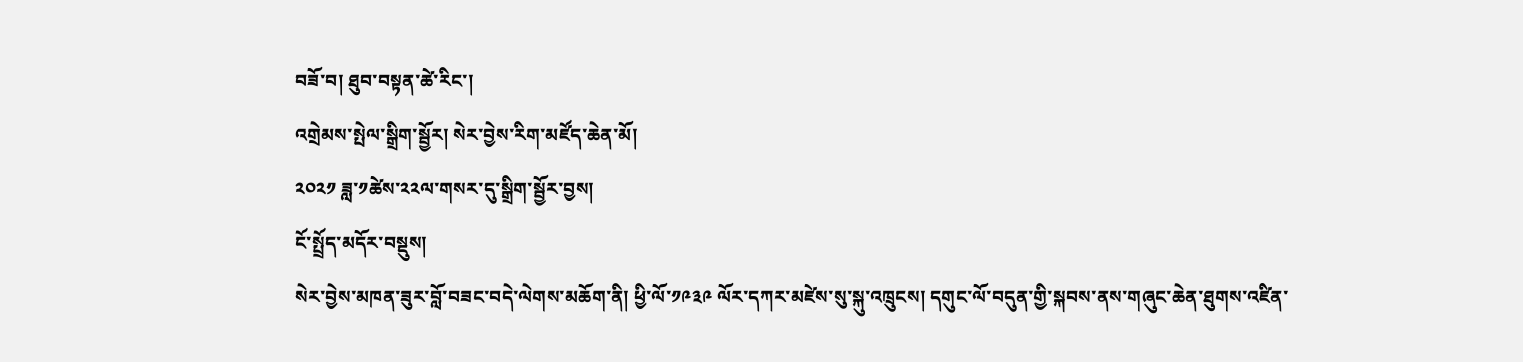བཟོ་བ། ཐུབ་བསྟན་ཚེ་རིང་།
འགྲེམས་སྤེལ་སྒྲིག་སྦྱོར། སེར་བྱེས་རིག་མཛོད་ཆེན་མོ།
༢༠༢༡ ཟླ་༡ཚེས་༢༢ལ་གསར་དུ་སྒྲིག་སྦྱོར་བྱས།
ངོ་སྤྲོད་མདོར་བསྡུས།
སེར་བྱེས་མཁན་ཟུར་བློ་བཟང་བདེ་ལེགས་མཆོག་ནི། ཕྱི་ལོ་༡༩༣༩ ལོར་དཀར་མཛེས་སུ་སྐུ་འཁྲུངས། དགུང་ལོ་བདུན་གྱི་སྐབས་ནས་གཞུང་ཆེན་ཐུགས་འཛིན་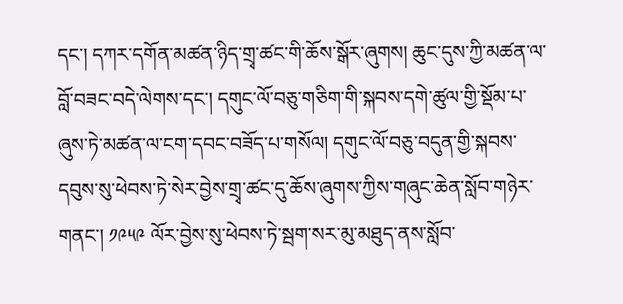དང་། དཀར་དགོན་མཚན་ཉིད་གྲྭ་ཚང་གི་ཆོས་སྒོར་ཞུགས། ཆུང་དུས་ཀྱི་མཚན་ལ་བློ་བཟང་བདེ་ལེགས་དང་། དགུང་ལོ་བཅུ་གཅིག་གི་སྐབས་དགེ་ཚུལ་གྱི་སྡོམ་པ་ཞུས་ཏེ་མཚན་ལ་ངག་དབང་བཟོད་པ་གསོལ། དགུང་ལོ་བཅུ་བདུན་གྱི་སྐབས་དབུས་སུ་ཕེབས་ཏེ་སེར་བྱེས་གྲྭ་ཚང་དུ་ཆོས་ཞུགས་ཀྱིས་གཞུང་ཆེན་སློབ་གཉེར་གནང་། ༡༩༥༩ ལོར་བྱེས་སུ་ཕེབས་ཏེ་སྦག་སར་མུ་མཐུད་ནས་སློབ་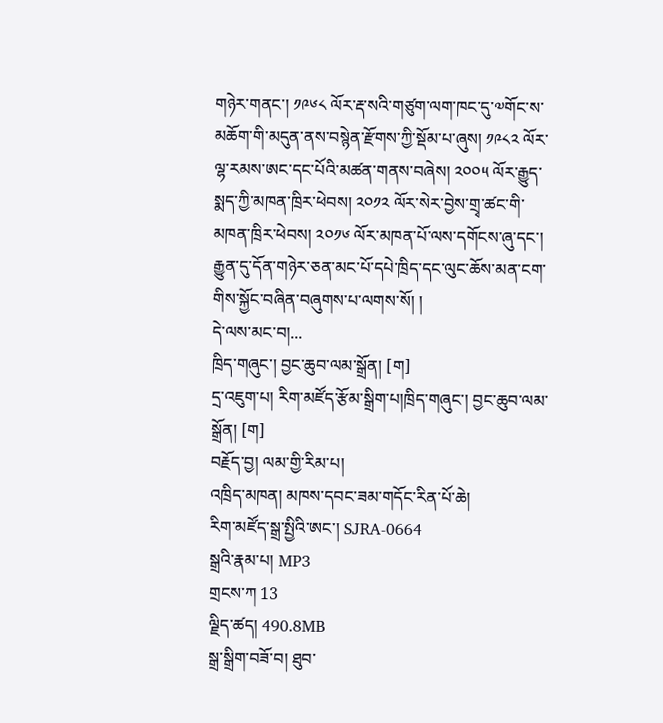གཉེར་གནང་། ༡༩༦༨ ལོར་རྡ་སའི་གཙུག་ལག་ཁང་དུ་༧གོང་ས་མཆོག་གི་མདུན་ནས་བསྙེན་རྫོགས་ཀྱི་སྡོམ་པ་ཞུས། ༡༩༨༢ ལོར་ལྷ་རམས་ཨང་དང་པོའི་མཚན་གནས་བཞེས། ༢༠༠༥ ལོར་རྒྱུད་སྨད་ཀྱི་མཁན་ཁྲིར་ཕེབས། ༢༠༡༢ ལོར་སེར་བྱེས་གྲྭ་ཚང་གི་མཁན་ཁྲིར་ཕེབས། ༢༠༡༦ ལོར་མཁན་པོ་ལས་དགོངས་ཞུ་དང་། རྒྱུན་དུ་དོན་གཉེར་ཅན་མང་པོ་དཔེ་ཁྲིད་དང་ལུང་ཆོས་མན་ངག་གིས་སྐྱོང་བཞིན་བཞུགས་པ་ལགས་སོ། །
དེ་ལས་མང་བ།...
ཁྲིད་གཞུང་། བྱང་ཆུབ་ལམ་སྒྲོན། [ག]
དྲ་འཇུག་པ། རིག་མཛོད་རྩོམ་སྒྲིག་པ།ཁྲིད་གཞུང་། བྱང་ཆུབ་ལམ་སྒྲོན། [ག]
བརྗོད་བྱ། ལམ་གྱི་རིམ་པ།
འཁྲིད་མཁན། མཁས་དབང་ཟམ་གདོང་རིན་པོ་ཆེ།
རིག་མཛོད་སྒྲ་སྤྱིའི་ཨང་། SJRA-0664
སྒྲའི་རྣམ་པ། MP3
གྲངས་ཀ 13
ལྗིད་ཚད། 490.8MB
སྒྲ་སྒྲིག་བཟོ་བ། ཐུབ་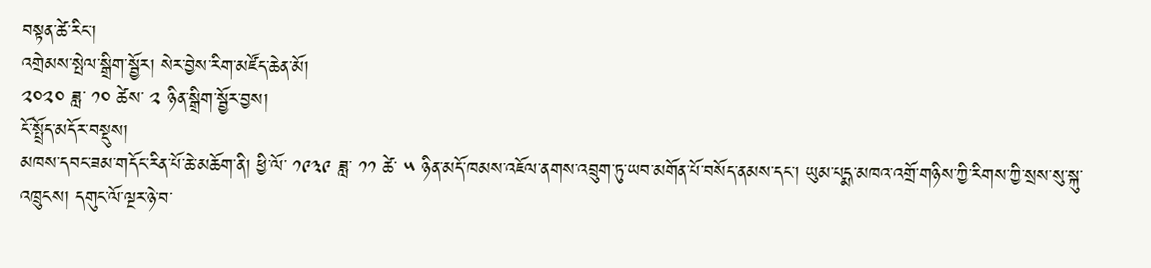བསྟན་ཚེ་རིང་།
འགྲེམས་སྤེལ་སྒྲིག་སྦྱོར། སེར་བྱེས་རིག་མཛོད་ཆེན་མོ།
༢༠༢༠ ཟླ་ ༡༠ ཚེས་ ༢ ཉིན་སྒྲིག་སྦྱོར་བྱས།
ངོ་སྤྲོད་མདོར་བསྡུས།
མཁས་དབང་ཟམ་གདོང་རིན་པོ་ཆེ་མཆོག་ནི། ཕྱི་ལོ་ ༡༩༣༩ ཟླ་ ༡༡ ཚེ་ ༥ ཉིན་མདོ་ཁམས་འཇོལ་ནགས་འབྲུག་ཏུ་ཡབ་མགོན་པོ་བསོད་ནམས་དང་། ཡུམ་པདྨ་མཁའ་འགྲོ་གཉིས་ཀྱི་རིགས་ཀྱི་སྲས་སུ་སྐུ་འཁྲུངས། དགུང་ལོ་ལྔར་ཉེ་བ་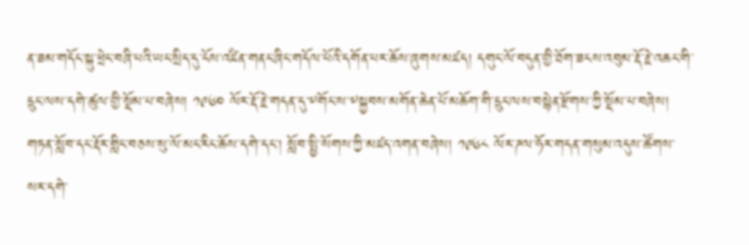ན་ཟམ་གདོང་སྐུ་ཕྲེང་བཞི་པའི་ཡང་སྲིད་དུ་ངོས་འཛིན་གནང་ཞིང་གདོལ་པོའི་དགོན་པར་ཆོས་ཞུགས་མཛད། དགུང་ལོ་བདུན་གྱི་ཐོག་ཟངས་འབུམ་རྡོ་རྗེ་འཆང་གི་དྲུང་ལས་དགེ་ཚུལ་གྱི་སྡོམ་པ་བཞེས། ༡༩༦༠ ལོར་རྡོ་རྗེ་གདན་དུ་༸གོང་ས་༸སྐྱབས་མགོན་ཆེན་པོ་མཆོག་གི་དྲུང་ལས་བསྙེན་རྫོགས་ཀྱི་སྡོམ་པ་བཞེས། གཏན་སློབ་དང་རྡོར་གླིང་བཅས་སུ་ལོ་མང་རིང་ཆོས་དགེ་དང་། སློབ་སྤྱི་སོགས་ཀྱི་མཛད་འགན་བཞེས། ༡༩༦༨ ལོར་ཌལ་ཧོར་གདན་གསུམ་འདུས་ཚོགས་སར་དགེ་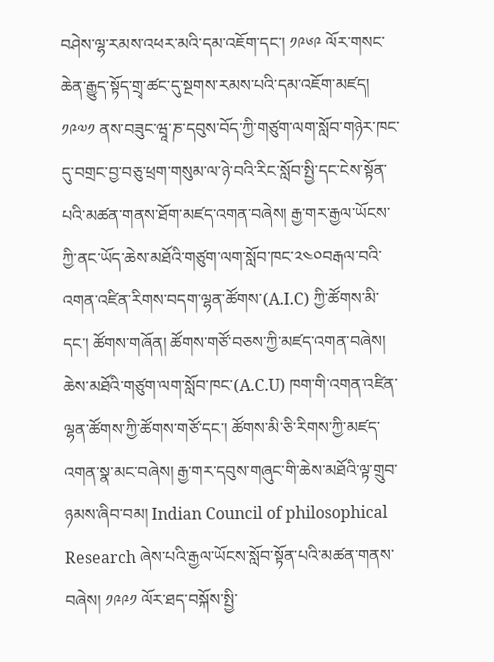བཤེས་ལྷ་རམས་འཕར་མའི་དམ་འཇོག་དང་། ༡༩༦༩ ལོར་གསང་ཆེན་རྒྱུད་སྟོད་གྲྭ་ཚང་དུ་སྔགས་རམས་པའི་དམ་འཇོག་མཛད། ༡༩༧༡ ནས་བཟུང་ཝཱ་ཎ་དབུས་བོད་ཀྱི་གཙུག་ལག་སློབ་གཉེར་ཁང་དུ་བགྲང་བྱ་བཅུ་ཕྲག་གསུམ་ལ་ཉེ་བའི་རིང་སློབ་སྤྱི་དང་ངེས་སྟོན་པའི་མཚན་གནས་ཐོག་མཛད་འགན་བཞེས། རྒྱ་གར་རྒྱལ་ཡོངས་ཀྱི་ནང་ཡོད་ཆེས་མཐོའི་གཙུག་ལག་སློབ་ཁང་༢༤༠བརྒལ་བའི་འགན་འཛིན་རིགས་བདག་ལྷན་ཚོགས་(A.I.C) ཀྱི་ཚོགས་མི་དང་། ཚོགས་གཞོན། ཚོགས་གཙོ་བཅས་ཀྱི་མཛད་འགན་བཞེས། ཆེས་མཐོའི་གཙུག་ལག་སློབ་ཁང་(A.C.U) ཁག་གི་འགན་འཛིན་ལྷན་ཚོགས་ཀྱི་ཚོགས་གཙོ་དང་། ཚོགས་མི་ཅི་རིགས་ཀྱི་མཛད་འགན་སྣ་མང་བཞེས། རྒྱ་གར་དབུས་གཞུང་གི་ཆེས་མཐོའི་ལྟ་གྲུབ་ཉམས་ཞིབ་བམ། Indian Council of philosophical Research ཞེས་པའི་རྒྱལ་ཡོངས་སློབ་སྟོན་པའི་མཚན་གནས་བཞེས། ༡༩༩༡ ལོར་ཐད་བསྐོས་སྤྱི་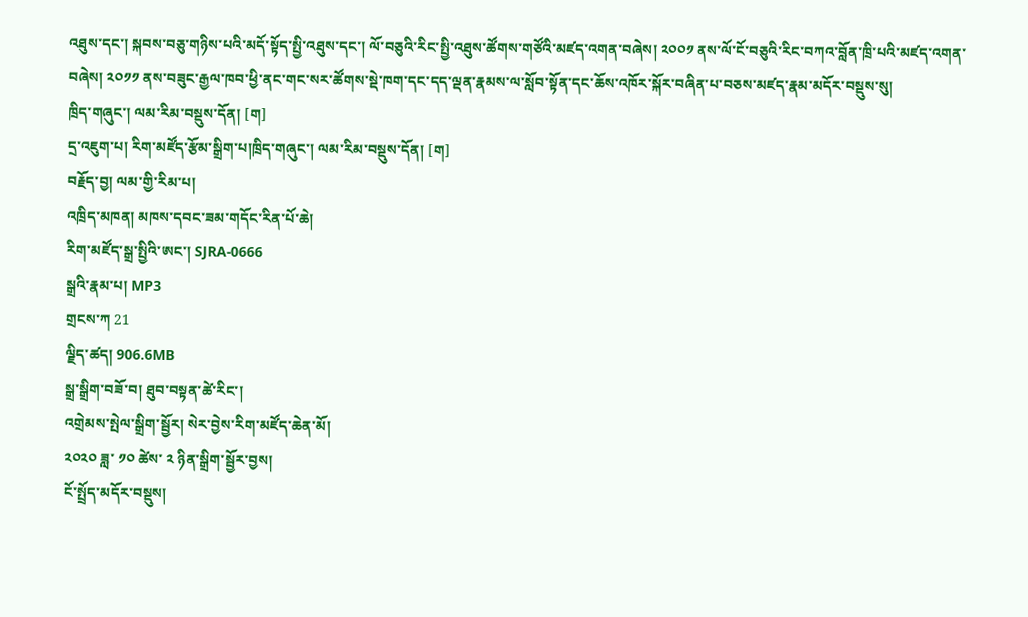འཐུས་དང་། སྐབས་བཅུ་གཉིས་པའི་མདོ་སྟོད་སྤྱི་འཐུས་དང་། ལོ་བཅུའི་རིང་སྤྱི་འཐུས་ཚོགས་གཙོའི་མཛད་འགན་བཞེས། ༢༠༠༡ ནས་ལོ་ངོ་བཅུའི་རིང་བཀའ་བློན་ཁྲི་པའི་མཛད་འགན་བཞེས། ༢༠༡༡ ནས་བཟུང་རྒྱལ་ཁབ་ཕྱི་ནང་གང་སར་ཚོགས་སྡེ་ཁག་དང་དད་ལྡན་རྣམས་ལ་སློབ་སྟོན་དང་ཆོས་འཁོར་སྐོར་བཞིན་པ་བཅས་མཛད་རྣམ་མདོར་བསྡུས་སུ།
ཁྲིད་གཞུང་། ལམ་རིམ་བསྡུས་དོན། [ག]
དྲ་འཇུག་པ། རིག་མཛོད་རྩོམ་སྒྲིག་པ།ཁྲིད་གཞུང་། ལམ་རིམ་བསྡུས་དོན། [ག]
བརྗོད་བྱ། ལམ་གྱི་རིམ་པ།
འཁྲིད་མཁན། མཁས་དབང་ཟམ་གདོང་རིན་པོ་ཆེ།
རིག་མཛོད་སྒྲ་སྤྱིའི་ཨང་། SJRA-0666
སྒྲའི་རྣམ་པ། MP3
གྲངས་ཀ 21
ལྗིད་ཚད། 906.6MB
སྒྲ་སྒྲིག་བཟོ་བ། ཐུབ་བསྟན་ཚེ་རིང་།
འགྲེམས་སྤེལ་སྒྲིག་སྦྱོར། སེར་བྱེས་རིག་མཛོད་ཆེན་མོ།
༢༠༢༠ ཟླ་ ༡༠ ཚེས་ ༢ ཉིན་སྒྲིག་སྦྱོར་བྱས།
ངོ་སྤྲོད་མདོར་བསྡུས།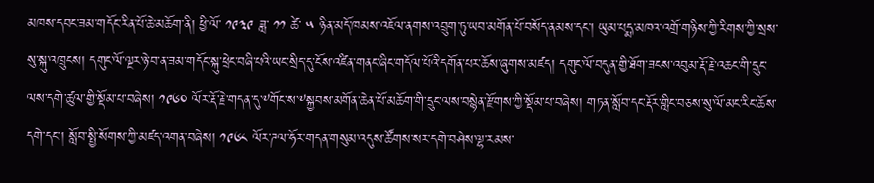མཁས་དབང་ཟམ་གདོང་རིན་པོ་ཆེ་མཆོག་ནི། ཕྱི་ལོ་ ༡༩༣༩ ཟླ་ ༡༡ ཚེ་ ༥ ཉིན་མདོ་ཁམས་འཇོལ་ནགས་འབྲུག་ཏུ་ཡབ་མགོན་པོ་བསོད་ནམས་དང་། ཡུམ་པདྨ་མཁའ་འགྲོ་གཉིས་ཀྱི་རིགས་ཀྱི་སྲས་སུ་སྐུ་འཁྲུངས། དགུང་ལོ་ལྔར་ཉེ་བ་ན་ཟམ་གདོང་སྐུ་ཕྲེང་བཞི་པའི་ཡང་སྲིད་དུ་ངོས་འཛིན་གནང་ཞིང་གདོལ་པོའི་དགོན་པར་ཆོས་ཞུགས་མཛད། དགུང་ལོ་བདུན་གྱི་ཐོག་ཟངས་འབུམ་རྡོ་རྗེ་འཆང་གི་དྲུང་ལས་དགེ་ཚུལ་གྱི་སྡོམ་པ་བཞེས། ༡༩༦༠ ལོར་རྡོ་རྗེ་གདན་དུ་༸གོང་ས་༸སྐྱབས་མགོན་ཆེན་པོ་མཆོག་གི་དྲུང་ལས་བསྙེན་རྫོགས་ཀྱི་སྡོམ་པ་བཞེས། གཏན་སློབ་དང་རྡོར་གླིང་བཅས་སུ་ལོ་མང་རིང་ཆོས་དགེ་དང་། སློབ་སྤྱི་སོགས་ཀྱི་མཛད་འགན་བཞེས། ༡༩༦༨ ལོར་ཌལ་ཧོར་གདན་གསུམ་འདུས་ཚོགས་སར་དགེ་བཤེས་ལྷ་རམས་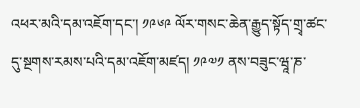འཕར་མའི་དམ་འཇོག་དང་། ༡༩༦༩ ལོར་གསང་ཆེན་རྒྱུད་སྟོད་གྲྭ་ཚང་དུ་སྔགས་རམས་པའི་དམ་འཇོག་མཛད། ༡༩༧༡ ནས་བཟུང་ཝཱ་ཎ་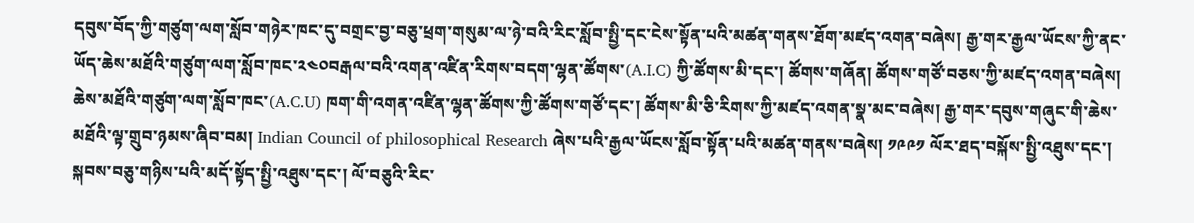དབུས་བོད་ཀྱི་གཙུག་ལག་སློབ་གཉེར་ཁང་དུ་བགྲང་བྱ་བཅུ་ཕྲག་གསུམ་ལ་ཉེ་བའི་རིང་སློབ་སྤྱི་དང་ངེས་སྟོན་པའི་མཚན་གནས་ཐོག་མཛད་འགན་བཞེས། རྒྱ་གར་རྒྱལ་ཡོངས་ཀྱི་ནང་ཡོད་ཆེས་མཐོའི་གཙུག་ལག་སློབ་ཁང་༢༤༠བརྒལ་བའི་འགན་འཛིན་རིགས་བདག་ལྷན་ཚོགས་(A.I.C) ཀྱི་ཚོགས་མི་དང་། ཚོགས་གཞོན། ཚོགས་གཙོ་བཅས་ཀྱི་མཛད་འགན་བཞེས། ཆེས་མཐོའི་གཙུག་ལག་སློབ་ཁང་(A.C.U) ཁག་གི་འགན་འཛིན་ལྷན་ཚོགས་ཀྱི་ཚོགས་གཙོ་དང་། ཚོགས་མི་ཅི་རིགས་ཀྱི་མཛད་འགན་སྣ་མང་བཞེས། རྒྱ་གར་དབུས་གཞུང་གི་ཆེས་མཐོའི་ལྟ་གྲུབ་ཉམས་ཞིབ་བམ། Indian Council of philosophical Research ཞེས་པའི་རྒྱལ་ཡོངས་སློབ་སྟོན་པའི་མཚན་གནས་བཞེས། ༡༩༩༡ ལོར་ཐད་བསྐོས་སྤྱི་འཐུས་དང་། སྐབས་བཅུ་གཉིས་པའི་མདོ་སྟོད་སྤྱི་འཐུས་དང་། ལོ་བཅུའི་རིང་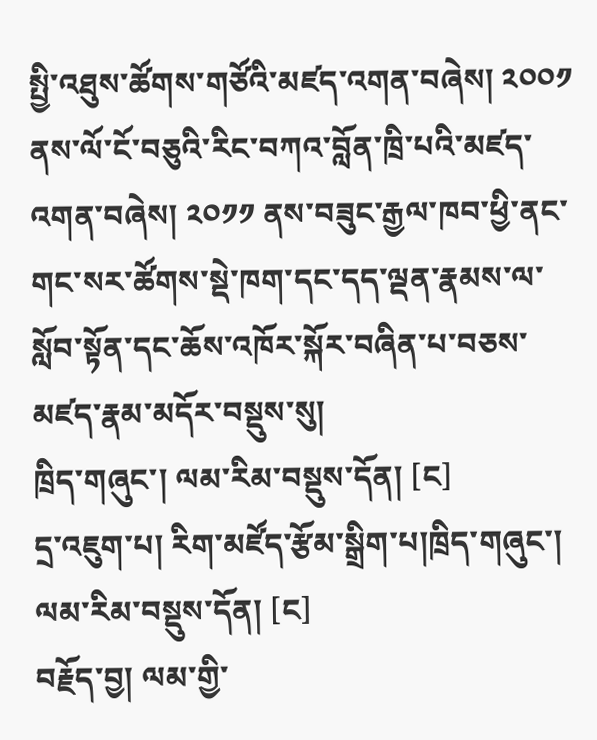སྤྱི་འཐུས་ཚོགས་གཙོའི་མཛད་འགན་བཞེས། ༢༠༠༡ ནས་ལོ་ངོ་བཅུའི་རིང་བཀའ་བློན་ཁྲི་པའི་མཛད་འགན་བཞེས། ༢༠༡༡ ནས་བཟུང་རྒྱལ་ཁབ་ཕྱི་ནང་གང་སར་ཚོགས་སྡེ་ཁག་དང་དད་ལྡན་རྣམས་ལ་སློབ་སྟོན་དང་ཆོས་འཁོར་སྐོར་བཞིན་པ་བཅས་མཛད་རྣམ་མདོར་བསྡུས་སུ།
ཁྲིད་གཞུང་། ལམ་རིམ་བསྡུས་དོན། [ང]
དྲ་འཇུག་པ། རིག་མཛོད་རྩོམ་སྒྲིག་པ།ཁྲིད་གཞུང་། ལམ་རིམ་བསྡུས་དོན། [ང]
བརྗོད་བྱ། ལམ་གྱི་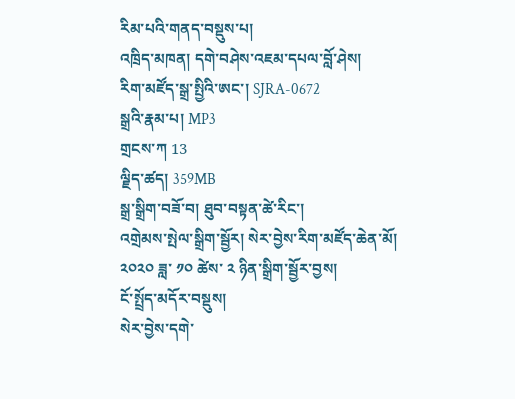རིམ་པའི་གནད་བསྡུས་པ།
འཁྲིད་མཁན། དགེ་བཤེས་འཇམ་དཔལ་བློ་ཤེས།
རིག་མཛོད་སྒྲ་སྤྱིའི་ཨང་། SJRA-0672
སྒྲའི་རྣམ་པ། MP3
གྲངས་ཀ 13
ལྗིད་ཚད། 359MB
སྒྲ་སྒྲིག་བཟོ་བ། ཐུབ་བསྟན་ཚེ་རིང་།
འགྲེམས་སྤེལ་སྒྲིག་སྦྱོར། སེར་བྱེས་རིག་མཛོད་ཆེན་མོ།
༢༠༢༠ ཟླ་ ༡༠ ཚེས་ ༢ ཉིན་སྒྲིག་སྦྱོར་བྱས།
ངོ་སྤྲོད་མདོར་བསྡུས།
སེར་བྱེས་དགེ་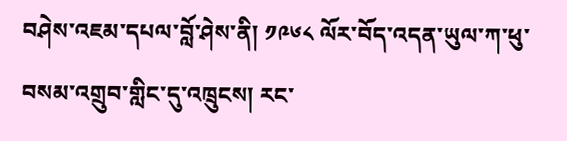བཤེས་འཇམ་དཔལ་བློ་ཤེས་ནི། ༡༩༦༨ ལོར་བོད་འདན་ཡུལ་ཀ་ཕུ་བསམ་འགྲུབ་གླིང་དུ་འཁྲུངས། རང་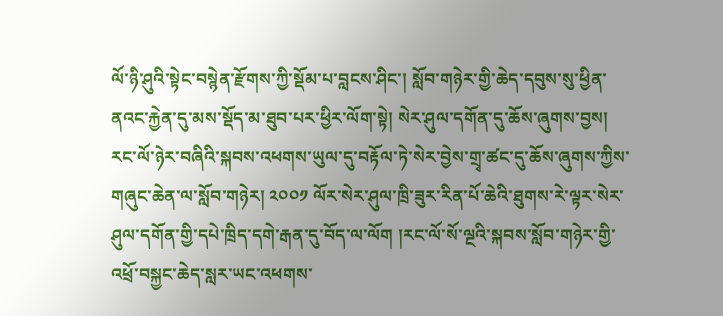ལོ་ཉི་ཤུའི་སྟེང་བསྙེན་རྫོགས་ཀྱི་སྡོམ་པ་བླངས་ཤིང་། སློབ་གཉེར་གྱི་ཆེད་དབུས་སུ་ཕྱིན་ནའང་རྐྱེན་དུ་མས་སྡོད་མ་ཐུབ་པར་ཕྱིར་ལོག་སྟེ། སེར་ཤུལ་དགོན་དུ་ཆོས་ཞུགས་བྱས། རང་ལོ་ཉེར་བཞིའི་སྐབས་འཕགས་ཡུལ་དུ་བརྟོལ་ཏེ་སེར་བྱེས་གྲྭ་ཚང་དུ་ཆོས་ཞུགས་ཀྱིས་གཞུང་ཆེན་ལ་སློབ་གཉེར། ༢༠༠༡ ལོར་སེར་ཤུལ་ཁྲི་ཟུར་རིན་པོ་ཆེའི་ཐུགས་རེ་ལྟར་སེར་ཤུལ་དགོན་གྱི་དཔེ་ཁྲིད་དགེ་རྒན་དུ་བོད་ལ་ལོག །རང་ལོ་སོ་ལྔའི་སྐབས་སློབ་གཉེར་གྱི་འཕྲོ་བསྐྱང་ཆེད་སླར་ཡང་འཕགས་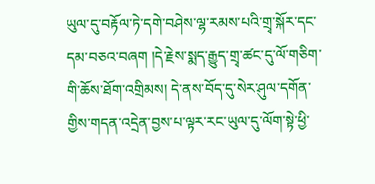ཡུལ་དུ་བརྟོལ་ཏེ་དགེ་བཤེས་ལྷ་རམས་པའི་གྲྭ་སྐོར་དང་དམ་བཅའ་བཞག །དེ་རྗེས་སྨད་རྒྱུད་གྲྭ་ཚང་དུ་ལོ་གཅིག་གི་ཆོས་ཐོག་འགྲིམས། དེ་ནས་བོད་དུ་སེར་ཤུལ་དགོན་གྱིས་གདན་འདྲེན་བྱས་པ་ལྟར་རང་ཡུལ་དུ་ལོག་སྟེ་ཕྱི་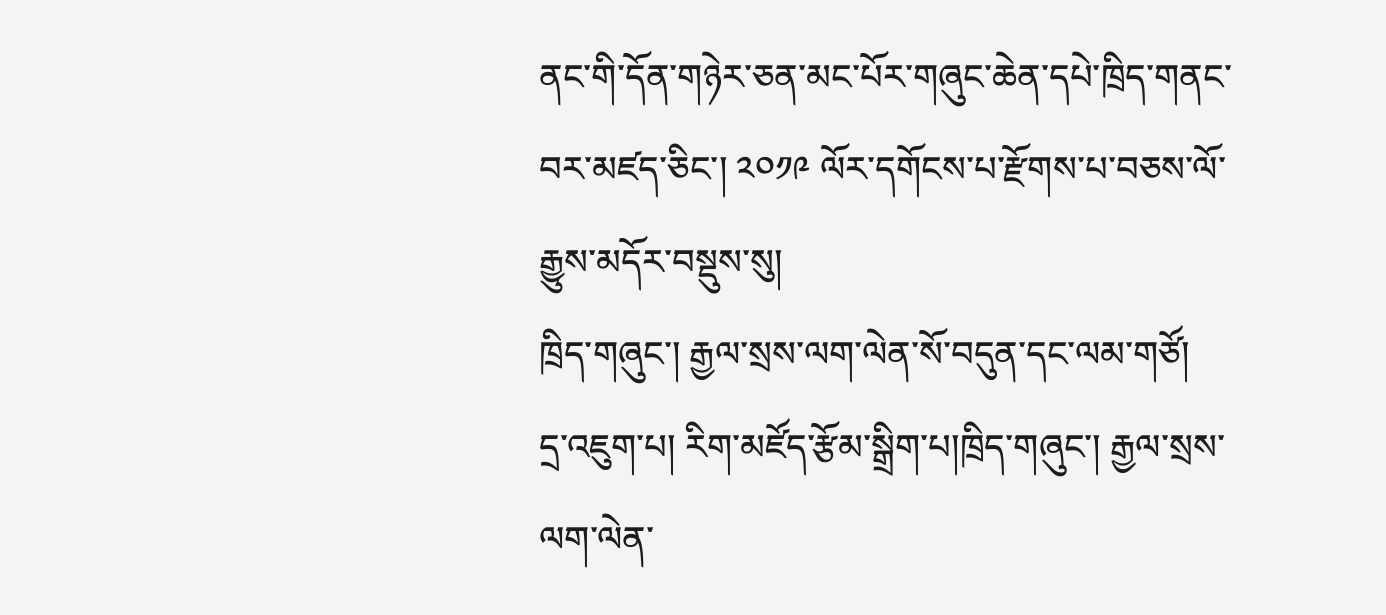ནང་གི་དོན་གཉེར་ཅན་མང་པོར་གཞུང་ཆེན་དཔེ་ཁྲིད་གནང་བར་མཛད་ཅིང་། ༢༠༡༩ ལོར་དགོངས་པ་རྫོགས་པ་བཅས་ལོ་རྒྱུས་མདོར་བསྡུས་སུ།
ཁྲིད་གཞུང་། རྒྱལ་སྲས་ལག་ལེན་སོ་བདུན་དང་ལམ་གཙོ།
དྲ་འཇུག་པ། རིག་མཛོད་རྩོམ་སྒྲིག་པ།ཁྲིད་གཞུང་། རྒྱལ་སྲས་ལག་ལེན་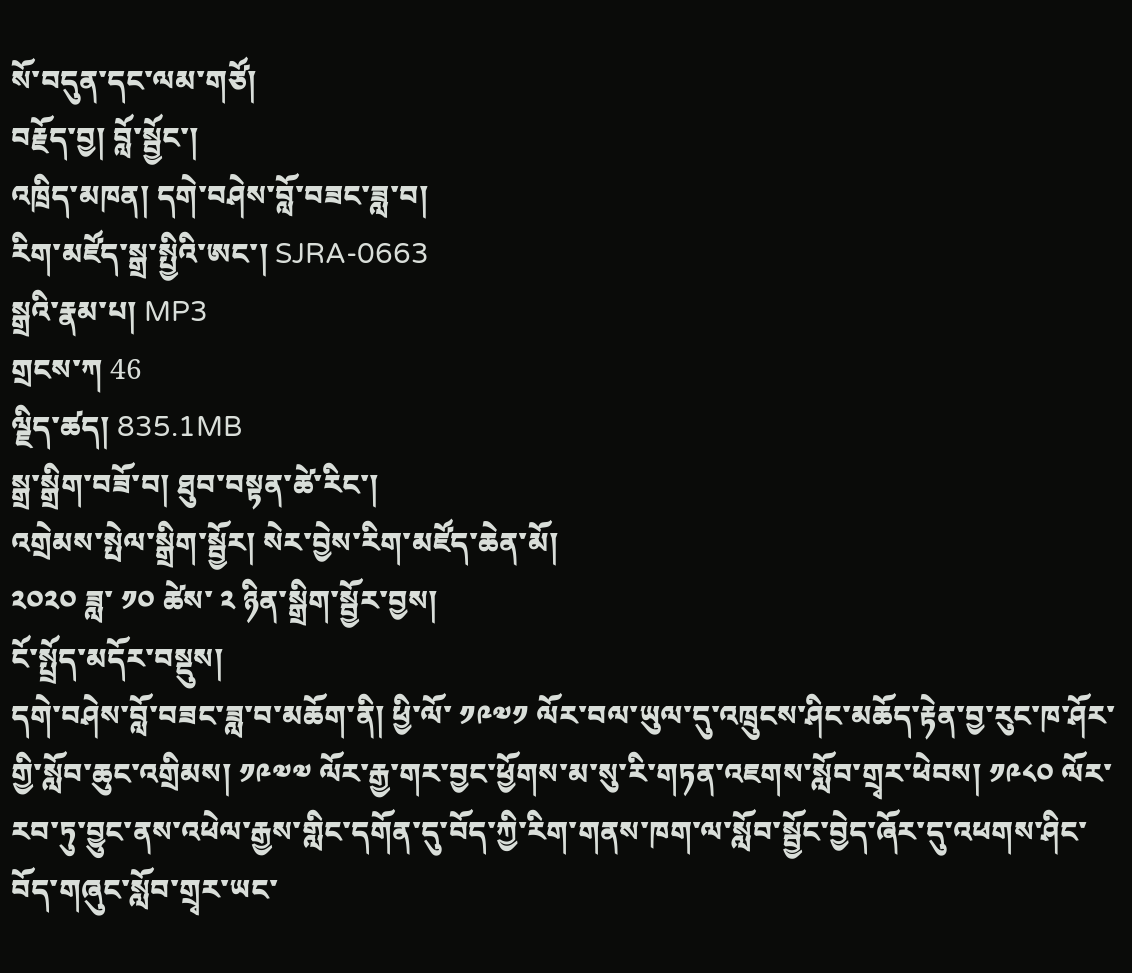སོ་བདུན་དང་ལམ་གཙོ།
བརྗོད་བྱ། བློ་སྦྱོང་།
འཁྲིད་མཁན། དགེ་བཤེས་བློ་བཟང་ཟླ་བ།
རིག་མཛོད་སྒྲ་སྤྱིའི་ཨང་། SJRA-0663
སྒྲའི་རྣམ་པ། MP3
གྲངས་ཀ 46
ལྗིད་ཚད། 835.1MB
སྒྲ་སྒྲིག་བཟོ་བ། ཐུབ་བསྟན་ཚེ་རིང་།
འགྲེམས་སྤེལ་སྒྲིག་སྦྱོར། སེར་བྱེས་རིག་མཛོད་ཆེན་མོ།
༢༠༢༠ ཟླ་ ༡༠ ཚེས་ ༢ ཉིན་སྒྲིག་སྦྱོར་བྱས།
ངོ་སྤྲོད་མདོར་བསྡུས།
དགེ་བཤེས་བློ་བཟང་ཟླ་བ་མཆོག་ནི། ཕྱི་ལོ་ ༡༩༧༡ ལོར་བལ་ཡུལ་དུ་འཁྲུངས་ཤིང་མཆོད་རྟེན་བྱ་རུང་ཁ་ཤོར་གྱི་སློབ་ཆུང་འགྲིམས། ༡༩༧༧ ལོར་རྒྱ་གར་བྱང་ཕྱོགས་མ་སུ་རི་གཏན་འཇགས་སློབ་གྲྭར་ཕེབས། ༡༩༨༠ ལོར་རབ་ཏུ་བྱུང་ནས་འཕེལ་རྒྱས་གླིང་དགོན་དུ་བོད་ཀྱི་རིག་གནས་ཁག་ལ་སློབ་སྦྱོང་བྱེད་ཞོར་དུ་འཕགས་ཤིང་བོད་གཞུང་སློབ་གྲྭར་ཡང་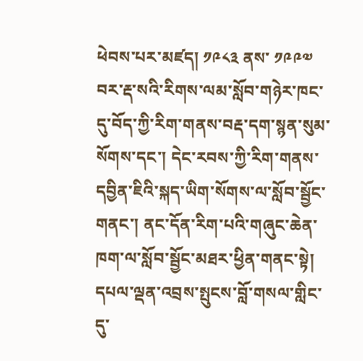ཕེབས་པར་མཛད། ༡༩༨༣ ནས་ ༡༩༩༧ བར་རྡ་སའི་རིགས་ལམ་སློབ་གཉེར་ཁང་དུ་བོད་ཀྱི་རིག་གནས་བརྡ་དག་སྙན་སུམ་སོགས་དང་། དེང་རབས་ཀྱི་རིག་གནས་དབྱིན་ཇིའི་སྐད་ཡིག་སོགས་ལ་སློབ་སྦྱོང་གནང་། ནང་དོན་རིག་པའི་གཞུང་ཆེན་ཁག་ལ་སློབ་སྦྱོང་མཐར་ཕྱིན་གནང་སྟེ། དཔལ་ལྡན་འབྲས་སྤུངས་བློ་གསལ་གླིང་དུ་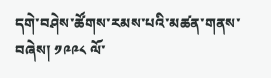དགེ་བཤེས་ཚོགས་རམས་པའི་མཚན་གནས་བཞེས། ༡༩༩༨ ལོ་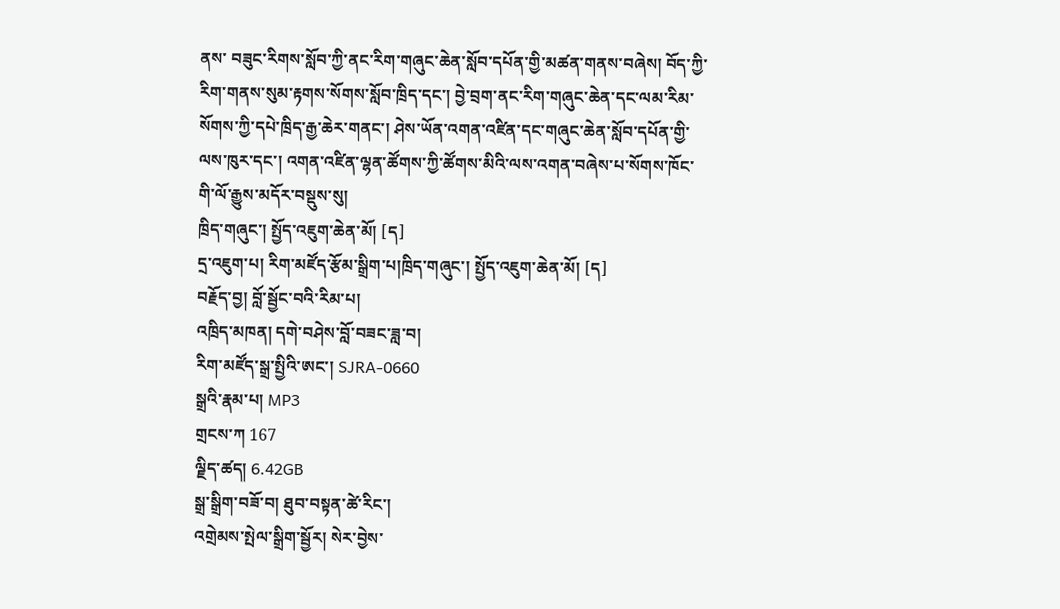ནས་ བཟུང་རིགས་སློབ་ཀྱི་ནང་རིག་གཞུང་ཆེན་སློབ་དཔོན་གྱི་མཚན་གནས་བཞེས། བོད་ཀྱི་རིག་གནས་སུམ་རྟགས་སོགས་སློབ་ཁྲིད་དང་། བྱེ་བྲག་ནང་རིག་གཞུང་ཆེན་དང་ལམ་རིམ་སོགས་ཀྱི་དཔེ་ཁྲིད་རྒྱ་ཆེར་གནང་། ཤེས་ཡོན་འགན་འཛིན་དང་གཞུང་ཆེན་སློབ་དཔོན་གྱི་ལས་ཁུར་དང་། འགན་འཛིན་ལྷན་ཚོགས་ཀྱི་ཚོགས་མིའི་ལས་འགན་བཞེས་པ་སོགས་ཁོང་གི་ལོ་རྒྱུས་མདོར་བསྡུས་སུ།
ཁྲིད་གཞུང་། སྤྱོད་འཇུག་ཆེན་མོ། [ད]
དྲ་འཇུག་པ། རིག་མཛོད་རྩོམ་སྒྲིག་པ།ཁྲིད་གཞུང་། སྤྱོད་འཇུག་ཆེན་མོ། [ད]
བརྗོད་བྱ། བློ་སྦྱོང་བའི་རིམ་པ།
འཁྲིད་མཁན། དགེ་བཤེས་བློ་བཟང་ཟླ་བ།
རིག་མཛོད་སྒྲ་སྤྱིའི་ཨང་། SJRA-0660
སྒྲའི་རྣམ་པ། MP3
གྲངས་ཀ 167
ལྗིད་ཚད། 6.42GB
སྒྲ་སྒྲིག་བཟོ་བ། ཐུབ་བསྟན་ཚེ་རིང་།
འགྲེམས་སྤེལ་སྒྲིག་སྦྱོར། སེར་བྱེས་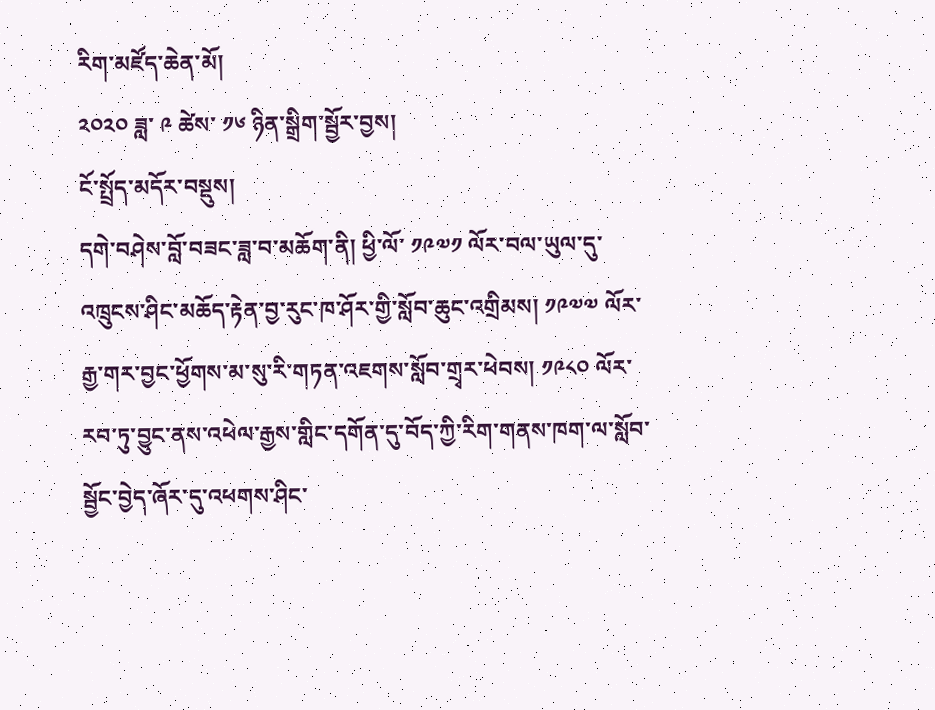རིག་མཛོད་ཆེན་མོ།
༢༠༢༠ ཟླ་ ༩ ཚེས་ ༡༦ ཉིན་སྒྲིག་སྦྱོར་བྱས།
ངོ་སྤྲོད་མདོར་བསྡུས།
དགེ་བཤེས་བློ་བཟང་ཟླ་བ་མཆོག་ནི། ཕྱི་ལོ་ ༡༩༧༡ ལོར་བལ་ཡུལ་དུ་འཁྲུངས་ཤིང་མཆོད་རྟེན་བྱ་རུང་ཁ་ཤོར་གྱི་སློབ་ཆུང་འགྲིམས། ༡༩༧༧ ལོར་རྒྱ་གར་བྱང་ཕྱོགས་མ་སུ་རི་གཏན་འཇགས་སློབ་གྲྭར་ཕེབས། ༡༩༨༠ ལོར་རབ་ཏུ་བྱུང་ནས་འཕེལ་རྒྱས་གླིང་དགོན་དུ་བོད་ཀྱི་རིག་གནས་ཁག་ལ་སློབ་སྦྱོང་བྱེད་ཞོར་དུ་འཕགས་ཤིང་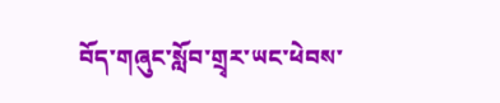བོད་གཞུང་སློབ་གྲྭར་ཡང་ཕེབས་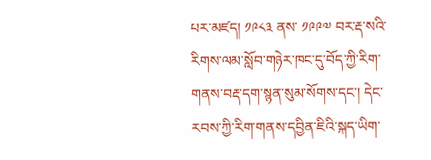པར་མཛད། ༡༩༨༣ ནས་ ༡༩༩༧ བར་རྡ་སའི་རིགས་ལམ་སློབ་གཉེར་ཁང་དུ་བོད་ཀྱི་རིག་གནས་བརྡ་དག་སྙན་སུམ་སོགས་དང་། དེང་རབས་ཀྱི་རིག་གནས་དབྱིན་ཇིའི་སྐད་ཡིག་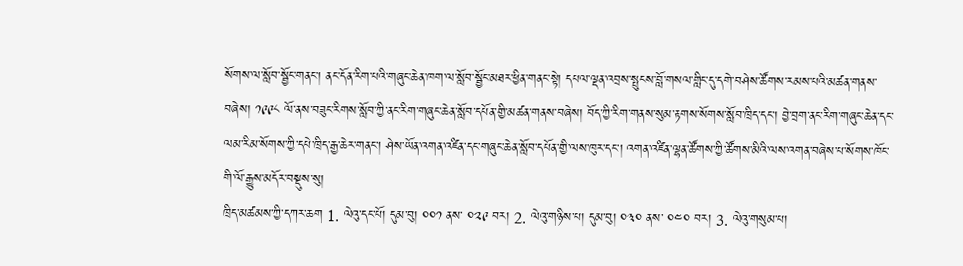སོགས་ལ་སློབ་སྦྱོང་གནང་། ནང་དོན་རིག་པའི་གཞུང་ཆེན་ཁག་ལ་སློབ་སྦྱོང་མཐར་ཕྱིན་གནང་སྟེ། དཔལ་ལྡན་འབྲས་སྤུངས་བློ་གསལ་གླིང་དུ་དགེ་བཤེས་ཚོགས་རམས་པའི་མཚན་གནས་བཞེས། ༡༩༩༨ ལོ་ནས་བཟུང་རིགས་སློབ་ཀྱི་ནང་རིག་གཞུང་ཆེན་སློབ་དཔོན་གྱི་མཚན་གནས་བཞེས། བོད་ཀྱི་རིག་གནས་སུམ་རྟགས་སོགས་སློབ་ཁྲིད་དང་། བྱེ་བྲག་ནང་རིག་གཞུང་ཆེན་དང་ལམ་རིམ་སོགས་ཀྱི་དཔེ་ཁྲིད་རྒྱ་ཆེར་གནང་། ཤེས་ཡོན་འགན་འཛིན་དང་གཞུང་ཆེན་སློབ་དཔོན་གྱི་ལས་ཁུར་དང་། འགན་འཛིན་ལྷན་ཚོགས་ཀྱི་ཚོགས་མིའི་ལས་འགན་བཞེས་པ་སོགས་ཁོང་གི་ལོ་རྒྱུས་མདོར་བསྡུས་སུ།
ཁྲིད་མཚམས་ཀྱི་དཀར་ཆག 1. ལེའུ་དང་པོ། དུམ་བུ། ༠༠༡ ནས་ ༠༢༩ བར། 2. ལེའུ་གཉིས་པ། དུམ་བུ། ༠༣༠ ནས་ ༠༤༠ བར། 3. ལེའུ་གསུམ་པ།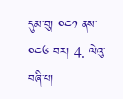དུམ་བུ། ༠༤༡ ནས་ ༠༤༦ བར། 4. ལེའུ་བཞི་པ།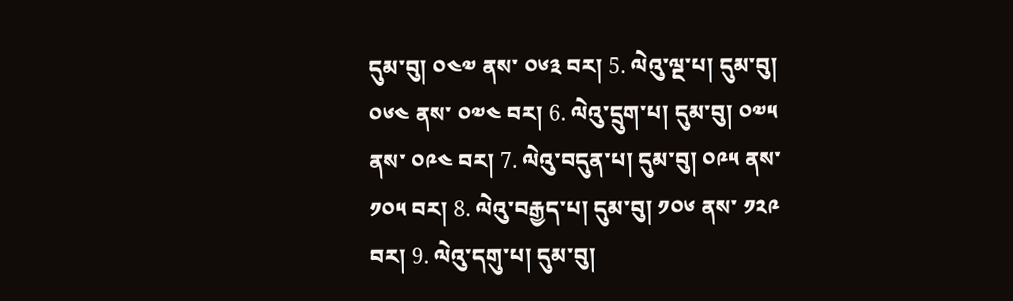དུམ་བུ། ༠༤༧ ནས་ ༠༦༣ བར། 5. ལེའུ་ལྔ་པ། དུམ་བུ། ༠༦༤ ནས་ ༠༧༤ བར། 6. ལེའུ་དྲུག་པ། དུམ་བུ། ༠༧༥ ནས་ ༠༩༤ བར། 7. ལེའུ་བདུན་པ། དུམ་བུ། ༠༩༥ ནས་ ༡༠༥ བར། 8. ལེའུ་བརྒྱད་པ། དུམ་བུ། ༡༠༦ ནས་ ༡༢༩ བར། 9. ལེའུ་དགུ་པ། དུམ་བུ།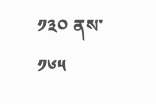༡༣༠ ནས་ ༡༦༥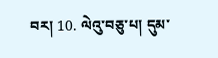བར། 10. ལེའུ་བཅུ་པ། དུམ་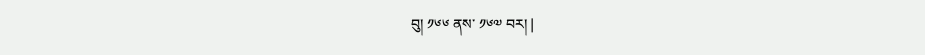བུ། ༡༦༦ ནས་ ༡༦༧ བར། |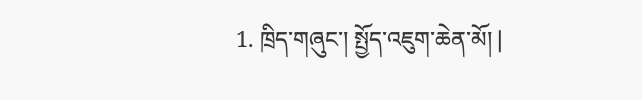1. ཁྲིད་གཞུང་། སྤྱོད་འཇུག་ཆེན་མོ། |